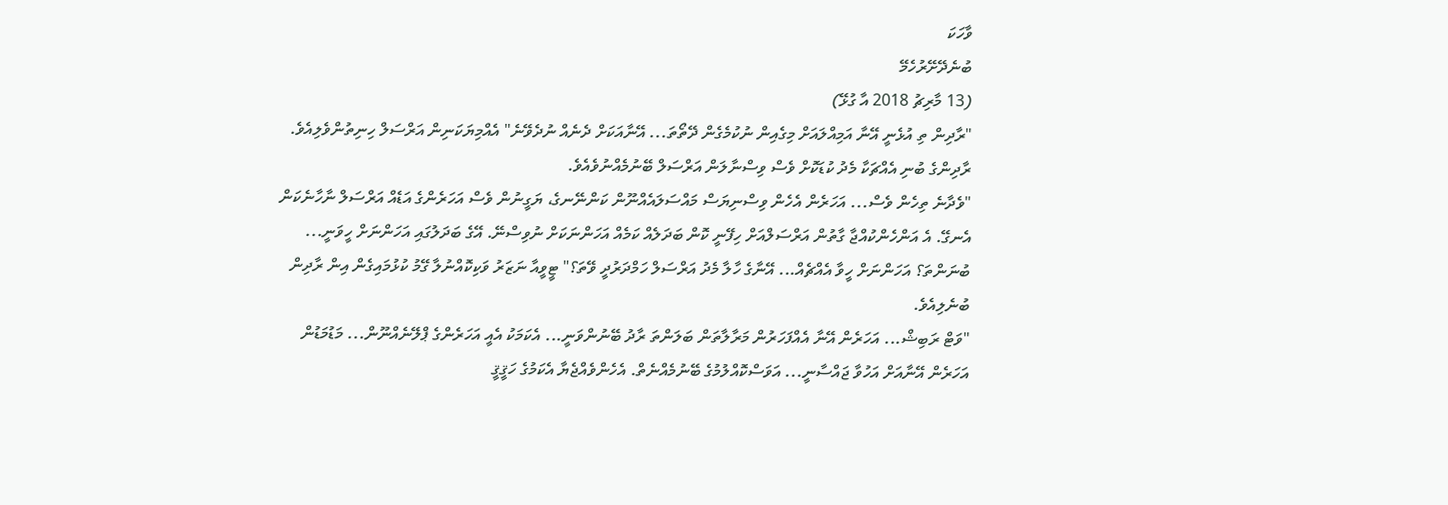ވާހަކަ
ބުނެދޭށޭރުހެމޭ
(13 މާރިޗު 2018 އާ ގުޅޭ)
"ރާދިން ތި އުޅެނީ އޭނާ އަމިއްލައަށް މިގެއިން ނުކުމެގެން ދޭތޯތަ... އޭނާއަކަށް ދެނެއް ނުދެވޭނެ" އެއްމިޔަކަނިން އަރްސަލް ހިނިތުންވެލިއެވެ. ރާދިންގެ ބުނި އެއްޗަކާ މެދު ކުޑަކޮށް ވެސް ވިސްނާލަން އަރްސަލް ބޭނުމެއްނުވެއެވެ.
"ވެދާނެ ތިހެން ވެސް... އަހަރެން އެހެން ވިސްނިޔަސް މައްސަލައެއްނޫން ކަންނޭނގެ، ޔަގީނުން ވެސް އަހަރެންގެ އަޑެއް އަރްސަލް ނާހާނެކަން އެނގޭ. އެ އަންހެންކުއްޖާ ގާތުން އަރްސަލްއަށް ހިފޭނީ ކޮން ބަދަލެއް ކަމެއް އަހަންނަކަށް ނުވިސްނޭ. އޭގެ ބަދަލުގައި އަހަންނަށް ހީވަނީ... ބުނަންތަ؟ އަހަންނަށް ހީވާ އެއްޗެއް... އޭނާގެ ހާލާ މެދު އަރްސަލް ހަމްދަރުދީ ވޭތަ؟" ޓީވީއާ ނަޒަރު ވަކިކޮއްނުލާ ގޭމު ކުޅުމައިގެން އިން ރާދިން ބުނެލިއެވެ.
"ވަޓް ރަބިޝް... އަހަރެން އޭނާ އެއްފަހަރުން މަރާލާތަން ބަލަންތަ ރާދު ބޭނުންވަނީ... އެކަމަކު އެއީ އަހަރެންގެ ޕްލޭނެއްނޫން... މަޑުމަޑުން އަހަރެން އޭނާއަށް އަހުވާ ޖައްސާނީ... އަވަސްކޮއްލުމުގެ ބޭނުމެއްނެތް. އެހެންވެއްޖެޔާ އެކަމުގެ ހަޤީޤީ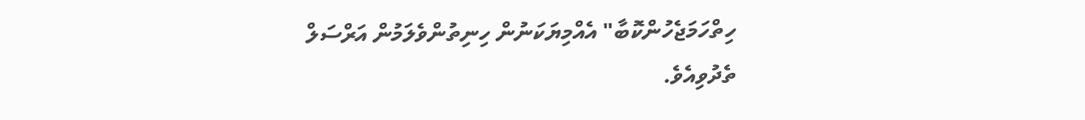ހިތްހަމަޖެހުންކޮބާ" އެއްމިޔަކަނުން ހިނިތުންވެލަމުން އަރްސަލް ތެދުވިއެވެ.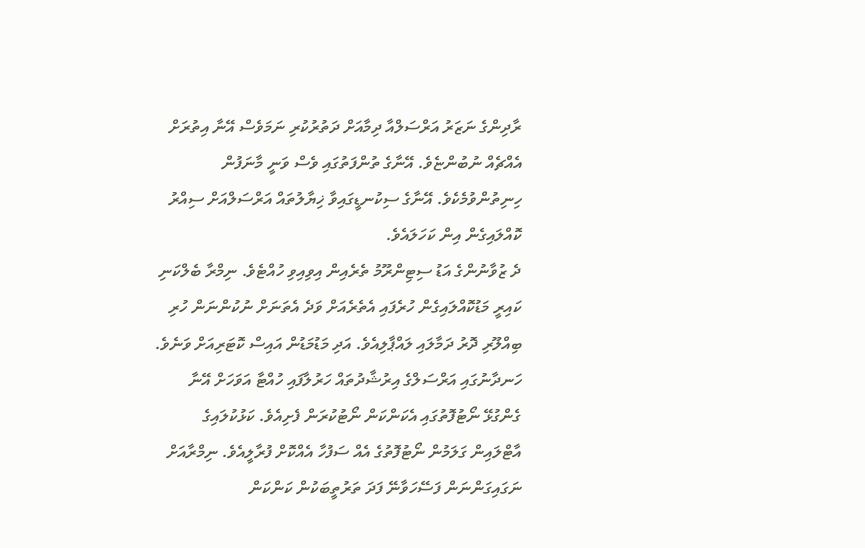ރާދިންގެ ނަޒަރު އަރްސަލްއާ ދިމާއަށް ދަތުރުކުރި ނަމަވެސް އޭނާ އިތުރަށް އެއްޗެއް ނުބުންޏެވެ. އޭނާގެ ތުންފަތުގައި ވެސް ވަނީ މާނަފުން ހިނިތުންވުމެކެވެ. އޭނާގެ ސިކުނޑީގައިވާ ޚިޔާލުތައް އަރްސަލްއަށް ސިއްރު ކޮއްލައިގެން އިން ކަހަލައެވެ.
ދެ ޒުވާނުންގެ އަޑު ސިޓިންރޫމު ތެރެއިން އިވިއިވި ހުއްޓެވެ. ނިމްރާ ބެލްކަނި ކައިރީ މަޑުކޮއްލައިގެން ހުރެފައި އެތެރެއަށް ވަދެ އެތަނަށް ނުކުންނަން ހުރި ބިއްލޫރި ދޮރު ދަމާލައި ލައްޕާލިއެވެ. އަދި މަޑުމަޑުން އައިސް ކޮޓަރިއަށް ވަނެވެ. ހަނދާނުގައި އަރްސަލްގެ އިރުޝާދުތައް ހަރުލާފައި ހުއްޓާ އަވަހަށް އޭނާ ގެންގުޅޭ ނޯޓުފޮތުގައި އެކަންކަން ނޯޓުކުރަން ފެށިއެވެ. ކަޅުކުލައިގެ އާޓްލައިން ގަލަމުން ނޯޓުފޮތުގެ އެއް ސަފުހާ އެއްކޮށް ފުރާލީއެވެ. ނިމްރާއަށް ނަގައިގަންނަން ފަސޭހަވާނޭ ފަދަ ތަރުތީބަކުން ކަންކަން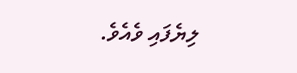ލިޔެފައި ވެއެވެ.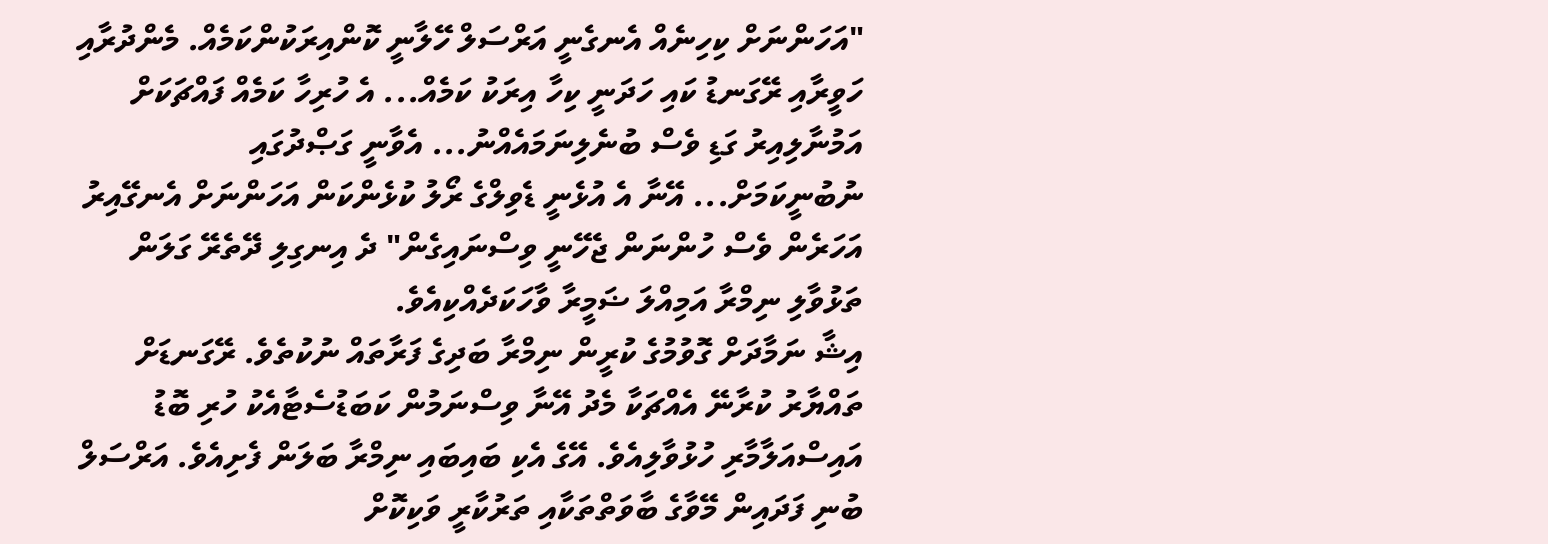"އަހަންނަށް ކިހިނެއް އެނގެނީ އަރްސަލް ހޭލާނީ ކޮންއިރަކުންކަމެއް. މެންދުރާއި ހަވީރާއި ރޭގަނޑު ކައި ހަދަނީ ކިހާ އިރަކު ކަމެއް... އެ ހުރިހާ ކަމެއް ފައްޗަކަށް އަމުނާލިއިރު ގަޑި ވެސް ބުނެލިނަމައެއްނު... އެވާނީ ގަޞްދުގައި ނުބުނީކަމަށް... އޭނާ އެ އުޅެނީ ޑެވިލްގެ ރޯލު ކުޅެންކަން އަހަންނަށް އެނގޭއިރު އަހަރެން ވެސް ހުންނަން ޖެހޭނީ ވިސްނައިގެން" ދެ އިނގިލި ދޭތެރޭ ގަލަން ތަޅުވާލި ނިމްރާ އަމިއްލަ ޟަމީރާ ވާހަކަދެއްކިއެވެ.
އިޝާ ނަމާދަށް ގޮވުމުގެ ކުރީން ނިމްރާ ބަދިގެ ފަރާތައް ނުކުތެވެ. ރޭގަނޑަށް ތައްޔާރު ކުރާނޭ އެއްޗަކާ މެދު އޭނާ ވިސްނަމުން ކަބަޑުސެޓާއެކު ހުރި ބޮޑު އައިސްއަލާމާރި ހުޅުވާލިއެވެ. އޭގެ އެކި ބައިބައި ނިމްރާ ބަލަން ފެށިއެވެ. އަރްސަލް ބުނި ފަދައިން މޭވާގެ ބާވަތްތަކާއި ތަރުކާރީ ވަކިކޮށް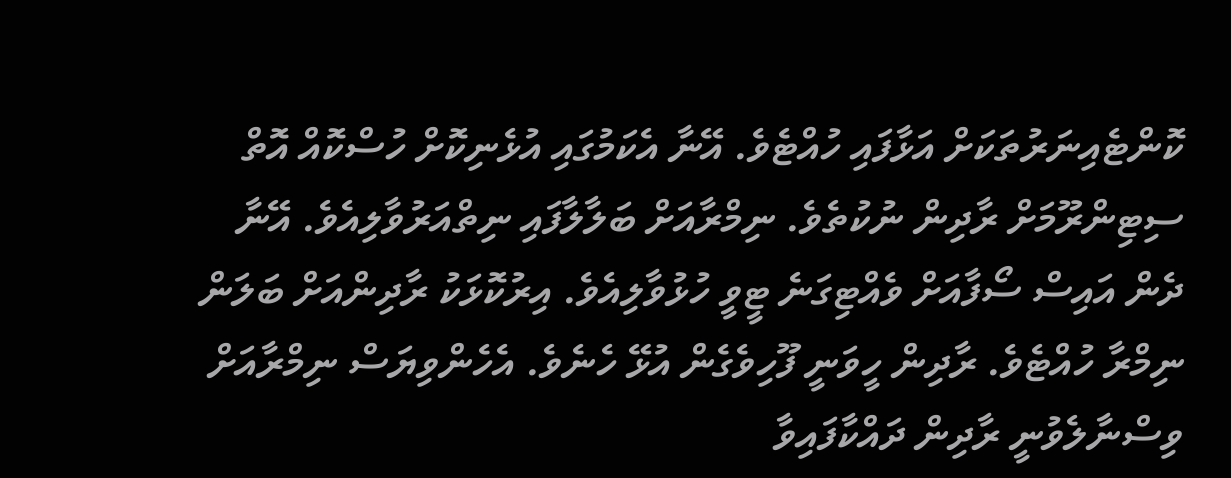ކޮންޓެއިނަރުތަކަށް އަޅާފައި ހުއްޓެވެ. އޭނާ އެކަމުގައި އުޅެނިކޮށް ހުސްކޮއް އޮތް ސިޓިންރޫމަށް ރާދިން ނުކުތެވެ. ނިމްރާއަށް ބަލާލާފައި ނިތްއަރުވާލިއެވެ. އޭނާ ދެން އައިސް ސޯފާއަށް ވެއްޓިގަނެ ޓީވީ ހުޅުވާލިއެވެ. އިރުކޮޅަކު ރާދިންއަށް ބަލަން ނިމްރާ ހުއްޓެވެ. ރާދިން ހީވަނީ ފޫހިވެގެން އުޅޭ ހެނެވެ. އެހެންވިޔަސް ނިމްރާއަށް ވިސްނާލެވުނީ ރާދިން ދައްކާފައިވާ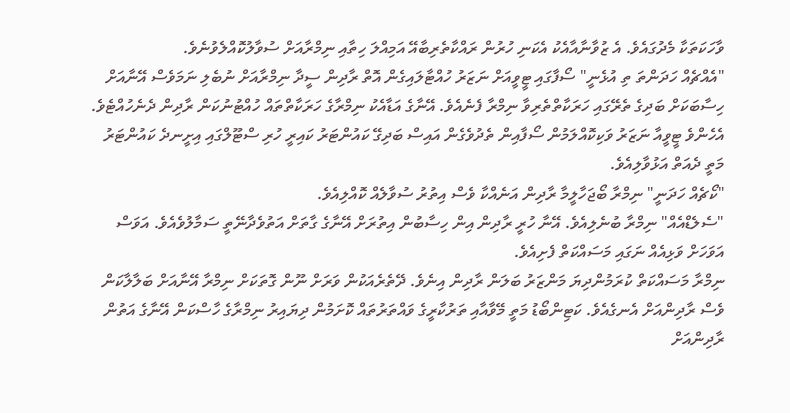ވާހަކަތަކާ މެދުގައެވެ. އެ ޒުވާނާއާއެކު އެކަނި ހުރުން ރައްކާތެރިބާއޭ އަމިއްލަ ހިތާއި ނިމްރާއަށް ސުވާލުކޮއްލެވުނެވެ.
"އެއްޗެއް ހަދަންތަ ތި އުޅެނީ" ސޯފާގައި ޓީވީއަށް ނަޒަރު ހުއްޓާލައިގެން އޮތް ރާދިން ސީދާ ނިމްރާއަށް ނުބެލި ނަމަވެސް އޭނާއަށް ހިސާބަކަށް ބަދިގެ ތެރޭގައި ހަރަކާތްތެރިވާ ނިމްރާ ފެނެއެވެ. އޭނާގެ އަޑާއެކު ނިމްރާގެ ހަރަކާތްތައް ހުއްޓުނުކަން ރާދިން ދެނެހުއްޓެވެ. އެހެންވެ ޓީވީއާ ނަޒަރު ވަކިކޮއްލަމުން ސޯފާއިން ތެދުވެގެން އައިސް ބަދިގޭ ކައުންޓަރު ކައިރީ ހުރި ސްޓޫލްގައި އިށީނދެ ކައުންޓަރު މަތީ ދެއަތް އަޅުވާލިއެވެ.
"ކޯޗެއް ހަދަނީ" ނިމްރާ ބޯޖަހާލީމާ ރާދިން އަނެއްކާ ވެސް އިތުރު ސުވާލެއް ކޮއްލިއެވެ.
"ސެލެޑްއެއް" ނިމްރާ ބުނެލިއެވެ. އޭނާ ހުރީ ރާދިން އިން ހިސާބުން އިތުރަށް އޭނާގެ ގާތަށް އަތުވެދާނޭތީ ސަމާލުވެއެވެ. އަވަސް އަވަހަށް ވަޅިއެއް ނަގައި މަސައްކަތް ފެށިއެވެ.
ނިމްރާ މަސައްކަތް ކުރަމުންދިޔަ މަންޒަރު ބަލަން ރާދިން އިނެވެ. ދޭތެރެއަކުން ވަރަށް ނޫން ގޮތަކަށް ނިމްރާ އޭނާއަށް ބަލާލާކަން ވެސް ރާދިންއަށް އެނގެއެވެ. ކަޓިންބޯޑު މަތީ މޭވާއާއި ތަރުކާރީގެ ވައްތަރުތައް ކޮށަމުން ދިޔައިރު ނިމްރާގެ ހާސްކަން އޭނާގެ އަތުން ރާދިންއަށް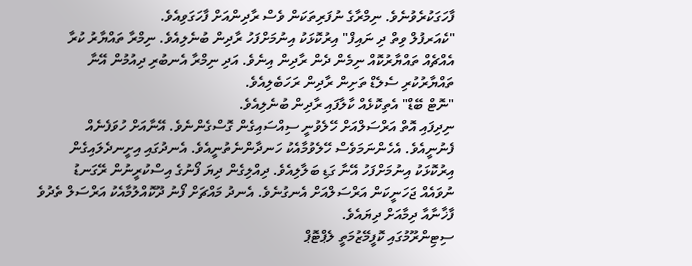ފާހަގަކުރެވުނެވެ. ނިމްރާގެ ނުފަރިތަކަން ވެސް ރާދިންއަށް ފާހަގަވިއެވެ.
"ކެއަރފުލް ވިތް ދި ނައިފް" އިރުކޮޅަކު އިނުމަށްފަހު ރާދިން ބުނެލިއެވެ. ނިމްރާ ތައްޔާރު ކުރާ އެއްޗެއް ތައްޔާރުކޮއް ނިމެން ދެން ރާދިން އިނެވެ. އަދި ނިމްރާ އެނބުރި ދިއުމުން އޭނާ ތައްޔާރުކުރި ސެލެޑް ތަށިން ރާދިން ރަހަބެލިއެވެ.
"ނޮޓް ބޭޑް" އެތިކޮޅެއް ކާލާފައި ރާދިން ބުނެލިއެވެ.
ނިދިފައި އޮތް އަރްސަލްއަށް ހޭލެވުނީ ސިއްސައިގެން ގޮސްގެންނެވެ. އޭނާއަށް ހުވަފެނެއް ފެނުނީއެވެ. އެހެންނަމަވެސް ހޭލެވުމާއެކު ހަނދާންނެތުނީއެވެ. އެނދުގައި އިށީނދެލައިގެން އިރުކޮޅަކު އިނުމަށްފަހު އޭނާ ގަޑި ބަލާލިއެވެ. ދިއްލިގެން ދިޔަ ފޯނުގެ އިސްކުރީނުން ރޭގަނޑު ނުވައެއް ޖަހަނީކަން އަރްސަލްއަށް އެނގުނެވެ. އެނދު މައްޗަށް ފޯނު ދޫކޮއްލުމާއެކު އަރްސަލް ތެދުވެ ފާޚާނާއާ ދިމާއަށް ދިޔައެވެ.
ސިޓިންރޫމުގައި ކޮފީމޭޒުމަތީ ލެޕްޓޮޕް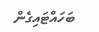ބަހައްޓައިގެން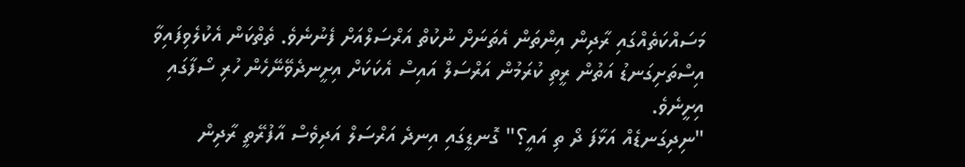މަސައްކަތެއްގައި ރާދިން އިންތަން އެތަނަށް ނުކުތް އަރްސަލްއަށް ފެނުނެވެ. ތެތްކަން އެކުލެވިފައިވާ އިސްތަށިގަނޑު އަތުން ރީތި ކުރަމުން އަރްސަލް އައިސް އެކަކަށް އިށީނދެވޭނޭހެން ހުރި ސޯފާގައި އިށީނެވެ.
"ނިދިގަނޑެއް އަޅާފަ ދޯ ތި އައީ؟" ގޮނޑީގައި އިނދެ އަރްސަލް އަދިވެސް އާފުރޭތީ ރާދިން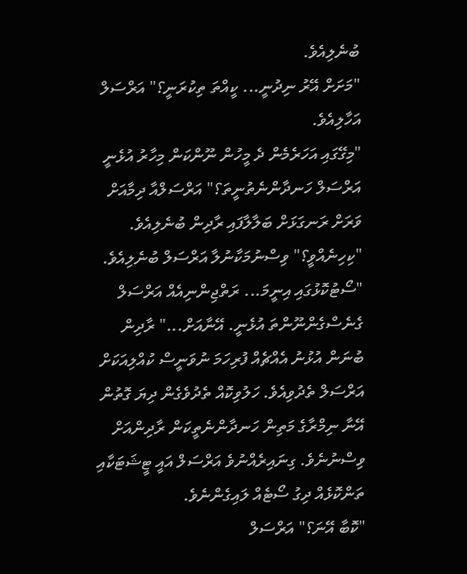ބުނެލިއެވެ.
"މަށަށް އޭރު ނިދުނީ... ކީއްތަ ތިކުރަނީ؟" އަރްސަލް އަހާލިއެވެ.
"މިގޭގައި އަހަރެމެން ދެ މީހުން ނޫންކަން މިހާރު އުޅެނީ އަރްސަލް ހަނދާންނެތުނީތަ؟" އަރްސަލްއާ ދިމާއަށް ވަރަށް ރަނގަޅަށް ބަލާލާފައި ރާދިން ބުނެލިއެވެ.
"ކިހިނެއްވީ؟" ވިސްނުމަކާނުލާ އަރްސަލް ބުނެލިއެވެ.
"ސޯޓުކޮޅުގައި އިނީމަ... ރަތްޖިންނިއެއް އަރްސަލް ގެނެސްގެންނޫންތަ އުޅެނީ. އޭނާއަށް..." ރާދިން ބުނަން އުޅުނު އެއްޗެއް ފުރިހަމަ ނުވަނީސް ކުއްލިއަކަށް އަރްސަލް ތެދުވިއެވެ. ހަލުވިކޮއް ތެދުވެގެން ދިޔަ ގޮތުން އޭނާ ނިމްރާގެ މަތިން ހަނދާންނެތީކަން ރާދިންއަށް ވިސްނުނެވެ. ގިނައިރެއްނުވެ އަރްސަލް އައީ ޓީޝަޓަކާއި ތަންކޮޅެއް ދިގު ސޯޓެއް ލައިގެންނެވެ.
"ކޮބާ އޭނަ؟" އަރްސަލް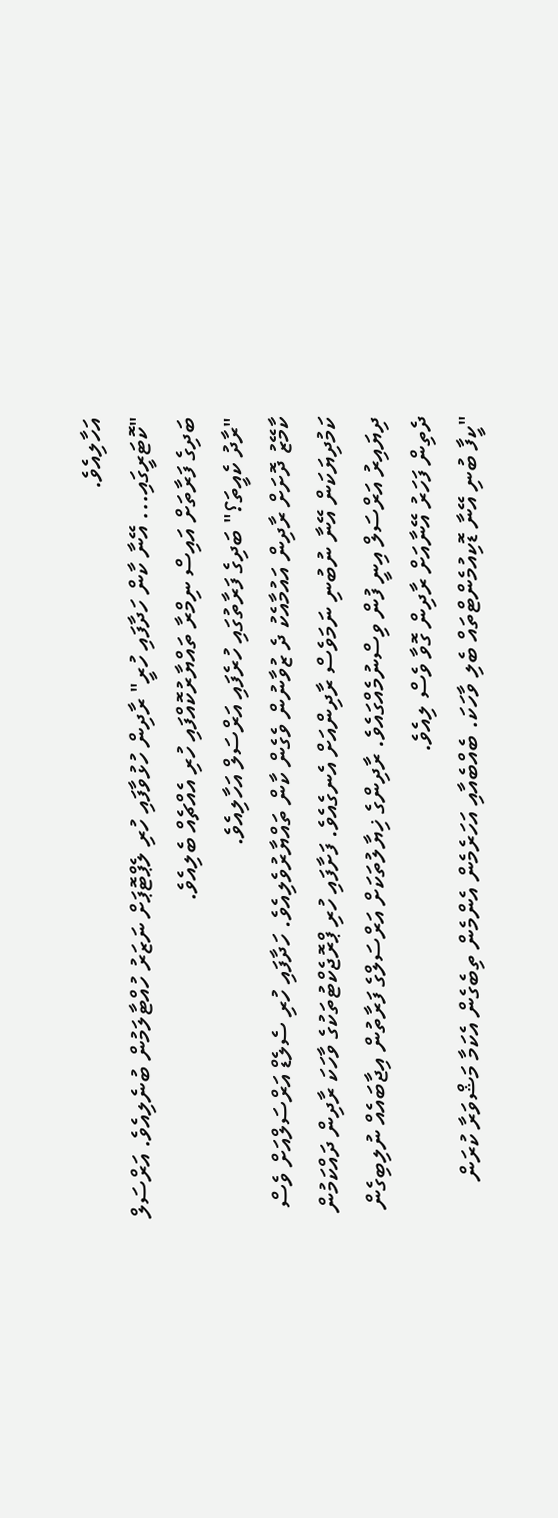އަހާލިއެވެ.
"ކޮޓަރީގައި... އޭނާ ކާން ހަދާފައި ހުރީ" ރާދިން ހުޅުވާފައި ހުރި ލެޕްޓޮޕަށް ނަޒަރު ހުއްޓާލަމުން ބުނެލިއެވެ. އަރްސަލް ބަދިގެ ފަރާތަށް އައިސް ނިމްރާ ތައްޔާރުކޮއްފައި ހުރި އެއްޗެއް ބެލިއެވެ.
"ރާދު ކެއީތަ؟" ބަދިގެ ފަރާތުގައި ހުރެފައި އަރްސަލް އަހާލިއެވެ.
ކާމޭޒު ދޮށަށް ރާދިން އައުމާއެކު ދެ ޒުވާނުން ވެގެން ކާން ތައްޔާރުވެލިއެވެ. ހަދާފައި ހުރި ސެލެޑް އަރްސަލްއަށް ވެސް ކަމުދިޔަކަން އޭނާ ނުބުނި ނަމަވެސް ރާދިންއަށް އެނގެއެވެ. ފަށާފައި ހުރި ޕްރޮޖެކްޓުތަކުގެ ވާހަކަ ރާދިން ދައްކަމުން ދިޔައިރު އަރްސަލް އިނީ ފުން ވިސްނުމެއްގައެވެ. ރާދިންގެ ޚިޔާލުތަކަށް އަރްސަލްގެ ފަރާތުން އިޖާބައެއް ނުލިބިގެން ދެތިން ފަހަރު އޭނާއަށް ރާދިން ގޮވާ ވެސް ލިއެވެ.
"ކީފާ ބުނި އޭނާ ޑޮކިއުމެންޓްތައް ބެލި ވާހަކަ. ބެއްބެއާއި އަހަރެމެން އެންމެން ތިބެގެން އެކަމާ މަޝްވަރާ ކުރަން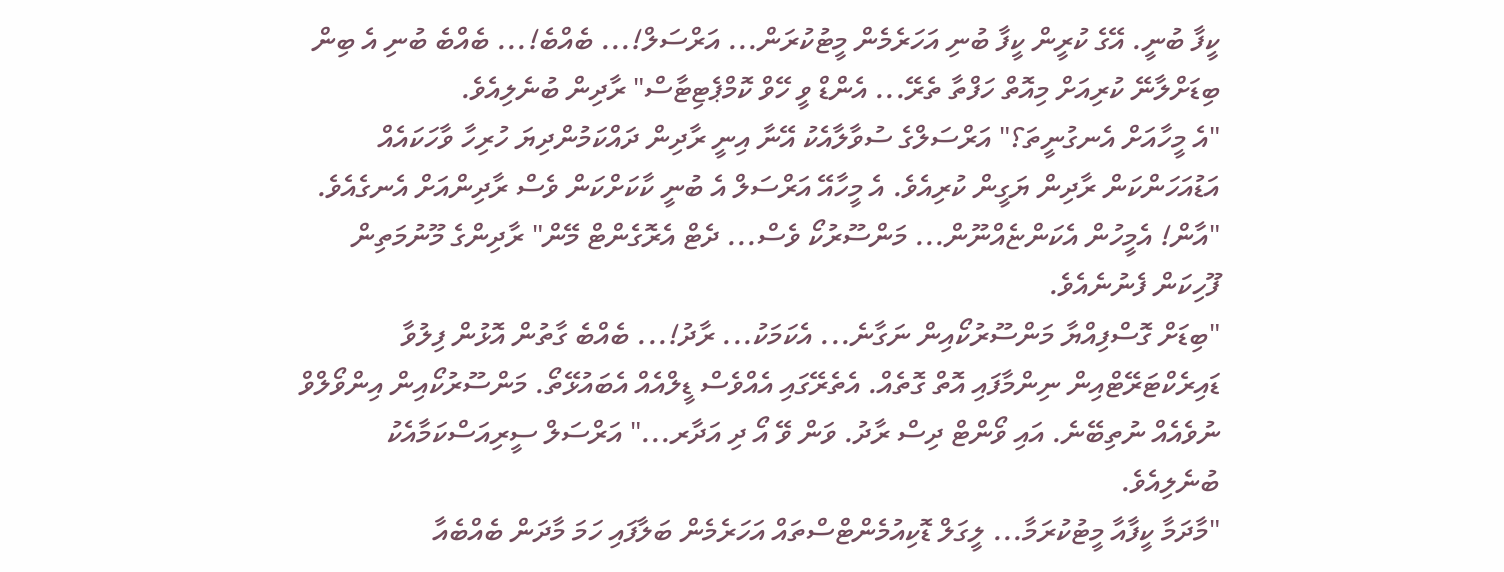ކީފާ ބުނީ. އޭގެ ކުރީން ކީފާ ބުނި އަހަރެމެން މީޓުކުރަން... އަރްސަލް!... ބެއްބެ!... ބެއްބެ ބުނި އެ ބިން ބިޑަށްލާނޭ ކުރިއަށް މިއޮތް ހަފްތާ ތެރޭ... އެންޑް ވީ ހޭވް ކޮމްޕެޓިޓާސް" ރާދިން ބުނެލިއެވެ.
"އެ މީހާއަށް އެނގުނީތަ؟" އަރްސަލްގެ ސުވާލާއެކު އޭނާ އިނީ ރާދިން ދައްކަމުންދިޔަ ހުރިހާ ވާހަކައެއް އަޑުއަހަންކަން ރާދިން ޔަގީން ކުރިއެވެ. އެ މީހާއޭ އަރްސަލް އެ ބުނީ ކާކަށްކަން ވެސް ރާދިންއަށް އެނގެއެވެ.
"އާން! އެމީހުން އެކަންޏެއްނޫން... މަންސޫރުކޯ ވެސް... ދެޓް އެރޮގެންޓް މޭން" ރާދިންގެ މޫނުމަތިން ފޫހިކަން ފެނުނެއެވެ.
"ބިޑަށް ގޮސްފިއްޔާ މަންސޫރުކޯއިން ނަގާނެ... އެކަމަކު... ރާދު!... ބެއްބެ ގާތުން އޮޅުން ފިލުވާ ޑައިރެކްޓަރޭޓްއިން ނިންމާފައި އޮތް ގޮތެއް. އެތެރޭގައި އެއްވެސް ޑީލްއެއް އެބައުޅޭތޯ. މަންސޫރުކޯއިން އިންވޯލްވް ނުވެއެއް ނުތިބޭނެ. އައި ވޯންޓް ދިސް ރާދު. ވަން ވޭ އޯ ދި އަދާރ..." އަރްސަލް ސީރިއަސްކަމާއެކު ބުނެލިއެވެ.
"މާދަމާ ކީފާއާ މީޓުކުރަމާ... ލީގަލް ޑޮކިއުމެންޓްސްތައް އަހަރެމެން ބަލާފައި ހަމަ މާދަން ބެއްބެއާ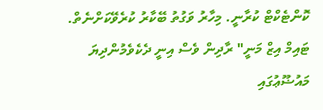ކޮންޓެކްޓް ކުރާނީ. މިހާރު ވަގުތު ބޭކާރު ކުރެވޭކަށްނެތް. ޓައިމް އިޒް މަނީ" ރާދިން ވެސް އިނީ ދެކެވެމުންދިޔަ މައުޟޫޢުގައި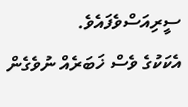ސީރިއަސްވެފައެވެ.
އެކަކުގެ ވެސް ޚަބަރެއް ނުވެގެން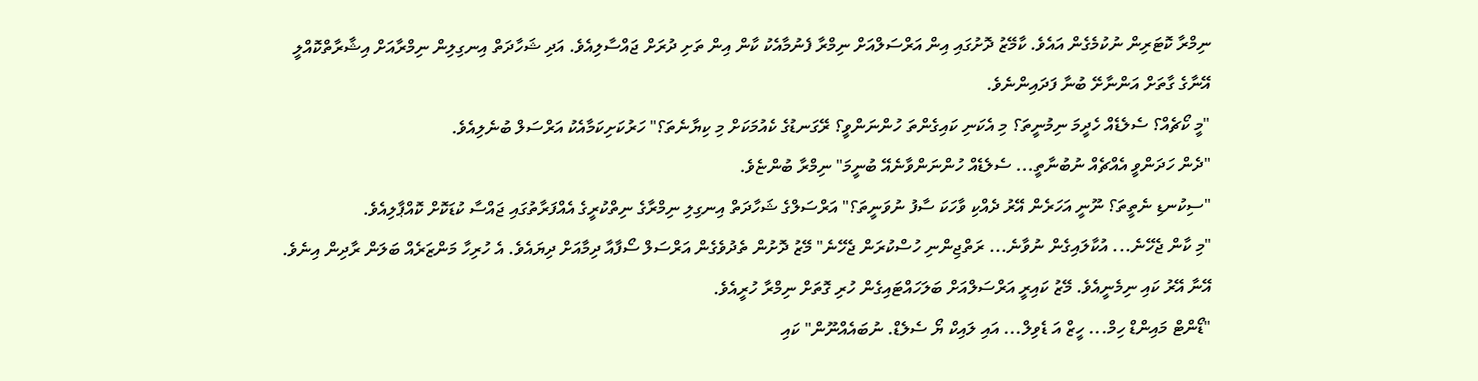ނިމްރާ ކޮޓަރިން ނުކުމެގެން އައެވެ. ކާމޭޒު ދޮށުގައި އިން އަރްސަލްއަށް ނިމްރާ ފެނުމާއެކު ކާން އިން ތަށި ދުރަށް ޖައްސާލިއެވެ. އަދި ޝަހާދަތް އިނގިލިން ނިމްރާއަށް އިޝާރާތްކޮއްލީ އޭނާގެ ގާތަށް އަންނާށޭ ބުނާ ފަދައިންނެވެ.
"މީ ކޯޗެއް؟ ސެލެޑެއް ހެދީމަ ނިމުނީތަ؟ މި އެކަނި ކައިގެންތަ ހުންނަންވީ؟ ރޭގަނޑުގެ ކެއުމަކަށް މި ކިޔާނެތަ؟" ހަރުކަށިކަމާއެކު އަރްސަލް ބުނެލިއެވެ.
"ދެން ހަދަންވީ އެއްޗެއް ނުބުނާތީ... ސެލެޑެއް ހުންނަންވާނެއޭ ބުނީމަ" ނިމްރާ ބުންޏެވެ.
"ސިކުނޑި ނެތީތަ؟ ނޫނީ އަހަރެން އޭރު ދެއްކި ވާހަކަ ސާފު ނުވަނީތަ؟" އަރްސަލްގެ ޝަހާދަތް އިނގިލި ނިމްރާގެ ނިތްކުރީގެ އެއްފަރާތުގައި ޖައްސާ ކުޑަކޮށް ކޮއްޕާލިއެވެ.
"މި ކާން ޖެހޭނެ... އުކާލައިގެން ނުވާނެ... ރަތްޖިންނި ހުސްކުރަން ޖެހޭނެ" މޭޒު ދޮށުން ތެދުވެގެން އަރްސަލް ސޯފާއާ ދިމާއަށް ދިޔައެވެ. އެ ހުރިހާ މަންޒަރެއް ބަލަން ރާދިން އިނެވެ. އޭނާ އޭރު ކައި ނިމެނީއެވެ. މޭޒު ކައިރީ އަރްސަލްއަށް ބަލަހައްޓައިގެން ހުރި ގޮތަށް ނިމްރާ ހުރީއެވެ.
"ޑޯންޓް މައިންޑް ހިމް... ހީޒް އަ ޑެވިލް... އައި ލައިކް ޔޯ ސެލެޑް. ނުބައެއްނޫން" ކައި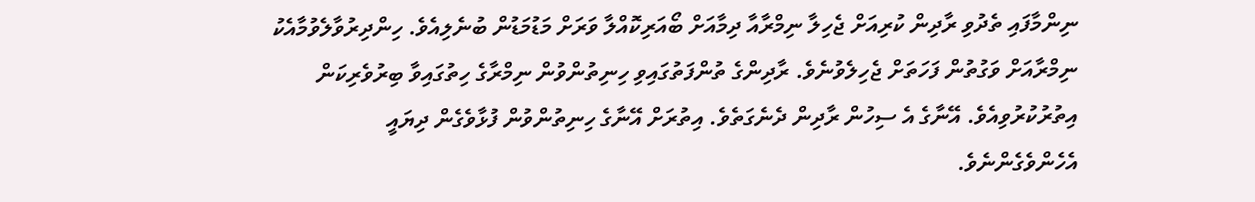ނިންމާފައި ތެދުވި ރާދިން ކުރިއަށް ޖެހިލާ ނިމްރާއާ ދިމާއަށް ބޯއަރިކޮއްލާ ވަރަށް މަޑުމަޑުން ބުނެލިއެވެ. ހިންދިރުވާލެވުމާއެކު ނިމްރާއަށް ވަގުތުން ފަހަތަށް ޖެހިލެވުނެވެ. ރާދިންގެ ތުންފަތުގައިވި ހިނިތުންވުން ނިމްރާގެ ހިތުގައިވާ ބިރުވެރިކަން އިތުރުކުރުވިއެވެ. އޭނާގެ އެ ސިހުން ރާދިން ދެނެގަތެވެ. އިތުރަށް އޭނާގެ ހިނިތުންވުން ފުޅާވެގެން ދިޔައީ އެހެންވެގެންނެވެ.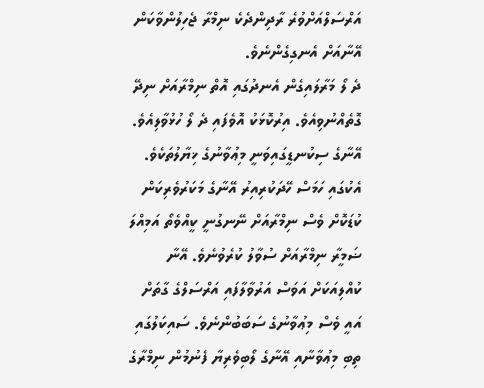އަރްސަލްއަށްވުރެ ރާދިންދެކެ ނިމްރާ ޖެހިލުންވާކަން އޭނާއަށް އެނގިގެންނެވެ.
ދެ ލޯ މަރާލައިގެން އެނދުގައި އޮތް ނިމްރާއަށް ނިދޭ ގޮތެއްނުވިއެވެ. އިރުކޮޅަކު އޮވެފައި ދެ ލޯ ހުޅުވާލިއެވެ. އޭނާގެ ސިކުނޑީގައިވަނީ މިޢުވާނުގެ ޚިޔާލުތަކެވެ. އެކުގައި ހަމަސް ހޭދަކުރިއިރު އޭނާގެ މަކަރުވެރިކަން ކުޑަކޮށް ވެސް ނިމްރާއަށް ނޭނގުނީ ކީއްވެތޯ އަމިއްލަ ޟަމީރާ ނިމްރާއަށް ސުވާލު ކުރެވުނެވެ. އޭނާ ކުއްލިއަކަށް އަވަސް އަރުވާލާފައި އަރްސަލްގެ ގާތަށް އައީ ވެސް މިޢުވާނުގެ ސަބަބުންނެވެ. ސައިކަލުގައި ތިބި މިޢުވާނާއި އޭނާގެ ލޯބިވެރިޔާ ފެނުމުން ނިމްރާގެ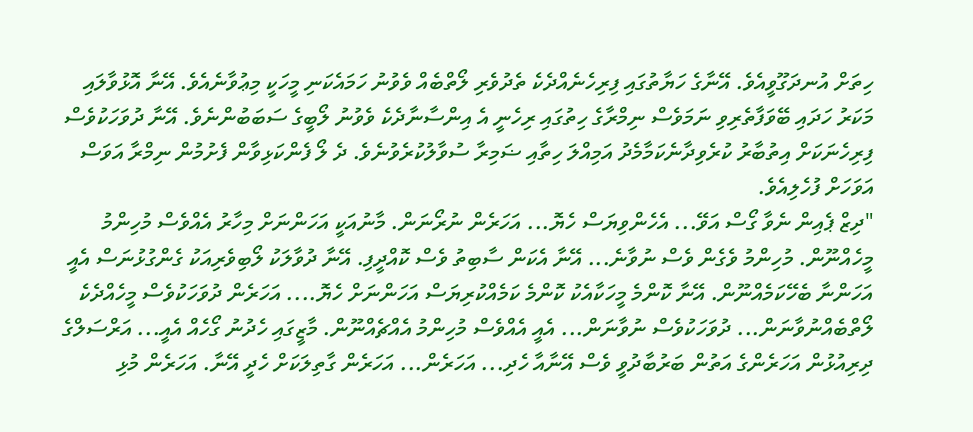ހިތަށް އުނދަގޫވީއެވެ. އޭނާގެ ހަޔާތުގައި ފިރިހެނެއްދެކެ ތެދުވެރި ލޯތްބެއް ވެވުނު ހަމައެކަނި މީހަކީ މިޢުވާނެއެވެ. އޭނާ އޮޅުވާލައި މަކަރު ހަދައި ބޭވަފާތެރިވި ނަމަވެސް ނިމްރާގެ ހިތުގައި ރިހެނީ އެ އިންސާނާދެކެ ވެވުނު ލޯބީގެ ސަބަބުންނެވެ. އޭނާ ދުވަހަކުވެސް ފިރިހެނަކަށް އިތުބާރު ކުރެވިދާނެކަމާމެދު އަމިއްލަ ހިތާއި ޟަމިރާ ސުވާލުކުރެވުނެވެ. ދެ ލޯ ފެންކަޅިވާން ފެށުމުން ނިމްރާ އަވަސް އަވަހަށް ފުހެލިއެވެ.
"ދިޒް ޕެއިން ނެވާ ގޯސް އަވޭ... އެހެންވިޔަސް ހެޔޮ... އަހަރެން ނުރޯނަން. މާނުއަކީ އަހަންނަށް މިހާރު އެއްވެސް މުހިންމު މީހެއްނޫން. މުހިންމު ވެގެން ވެސް ނުވާނެ... އޭނާ އެކަން ސާބިތު ވެސް ކޮއްދީފި. އޭނާ ދުވާލަކު ލޯބިވެރިއަކު ގެންގުޅުނަސް އެއީ އަހަންނާ ބެހޭކަމެއްނޫން. އޭނާ ކޮންމެ މީހަކާއެކު ކޮންމެ ކަމެއްކުރިޔަސް އަހަންނަށް ހެޔޮ.... އަހަރެން ދުވަހަކުވެސް މީހެއްދެކެ ލޯތްބެއްނުވާނަން... ދުވަހަކުވެސް ނުވާނަން... އެއީ އެއްވެސް މުހިންމު އެއްޗެއްނޫން. މާޒީގައި ހެދުނު ގޯހެއް އެއީ... އަރްސަލްގެ ދިރިއުޅުން އަހަރެންގެ އަތުން ބަރުބާދުވީ ވެސް އޭނާއާ ހެދި... އަހަރެން... އަހަރެން ގާތިލަކަށް ހެދީ އޭނާ. އަހަރެން މުޅި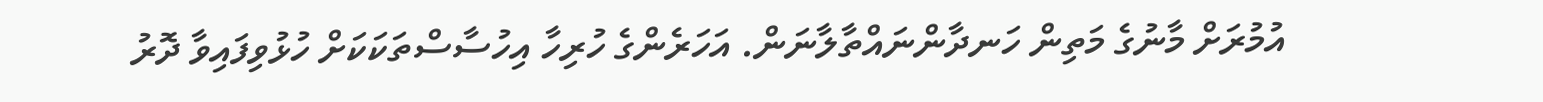އުމުރަށް މާނުގެ މަތިން ހަނދާންނައްތާލާނަން. އަހަރެންގެ ހުރިހާ އިހުސާސްތަކަކަށް ހުޅުވިފައިވާ ދޮރު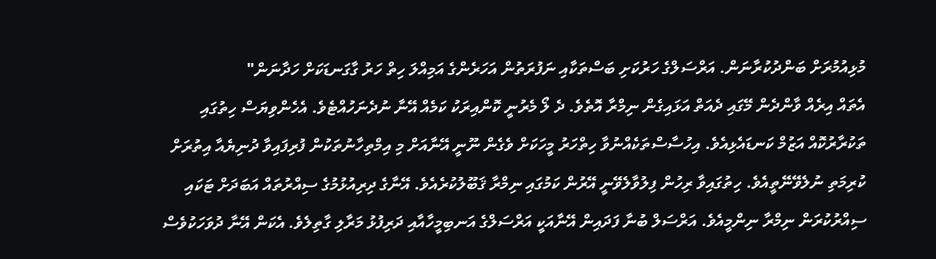މުޅިއުމުރަށް ބަންދުކުރާނަން. އަރްސަލްގެ ހަރުކަށި ބަސްތަކާއި ނަފުރަތުން އަހަރެންގެ އަމިއްލަ ހިތް ހަރު ގާގަނޑަކަށް ހަދާނަން"
އެތައް އިރެއް ވާންދެން މޭގައި ދެއަތް އަޅައިގެން ނިމްރާ އޮތެވެ. ދެ ލޯ މެރުނީ ކޮންއިރަކު ކަމެއް އޭނާ ނުދެނަހުއްޓެވެ. އެހެންވިޔަސް ހިތުގައި ތަކުރާރުކޮއް އަޒުމް ކަނޑައެޅިއެވެ. އިހުސާސްތަކެއްނުވާ ހިތްހަރު މީހަކަށް ވެގެން ނޫނީ އޭނާއަށް މި އިމްތިހާނުތަކުން ފުރިފައިވާ ދުނިޔެއާ އިތުރަށް ކުރިމަތި ނުލެވޭނޭތީއެވެ. ހިތުގައިވާ ރިހުން ފިލުވާލެވޭނީ އޭރުން ކަމުގައި ނިމްރާ ޤަބޫލުކުރެއެވެ. އޭނާގެ ދިރިއުޅުމުގެ ސިއްރުތައް އަބަދަށް ޓަކައި ސިއްރުކުރަން ނިމްރާ ނިންމީއެވެ. އަރްސަލް ބުނާ ފަދައިން އޭނާއަކީ އަރްސަލްގެ އަނބިމީހާއާއި ދަރިފުޅު މަރާލި ގާތިލެވެ. އެކަން އޭނާ ދުވަހަކުވެސް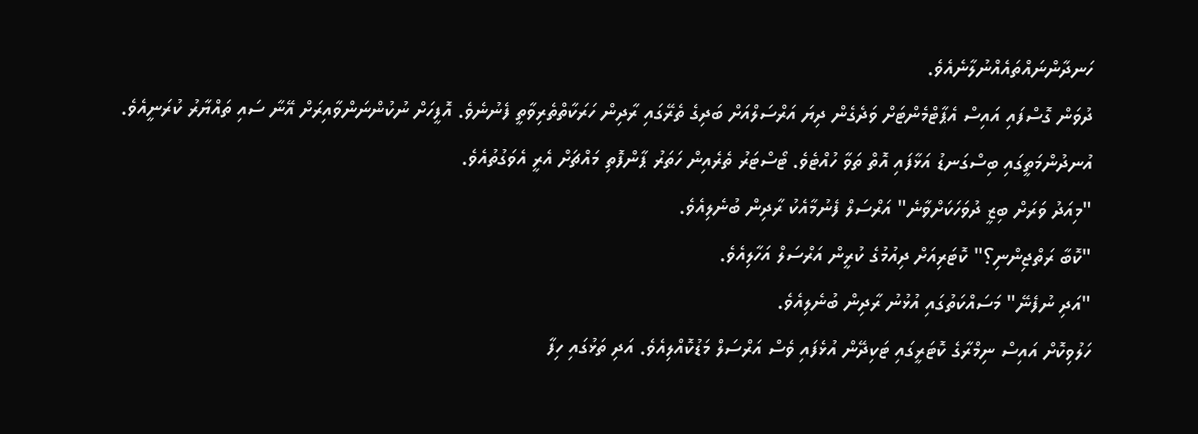ހަނދާންނައްތައެއްނުލާނެއެވެ.
ދުވަން ގޮސްފައި އައިސް އެޕާޓްމެންޓަށް ވަދެގެން ދިޔަ އަރްސަލްއަށް ބަދިގެ ތެރޭގައި ރާދިން ހަރަކާތްތެރިވާތީ ފެނުނެވެ. އޮފީހަށް ނުކުންނަންވާއިރަށް އޭނާ ސައި ތައްޔާރު ކުރަނީއެވެ. އުނދުންމަތީގައި ބިސްގަނޑު އަޅާފައި އޮތް ތަވާ ހުއްޓެވެ. ޓޯސްޓަރު ތެރެއިން ހަތަރު ޕާންފޮތި މައްޗަށް އެރީ އެވަގުތުއެވެ.
"މިއަދު ވަރަށް ބިޒީ ދުވަހަކަށްވާނެ" އަރްސަލް ފެނުމާއެކު ރާދިން ބުނެލިއެވެ.
"ކޮބާ ރަތްޖިންނި؟" ކޮޓަރިއަށް ދިއުމުގެ ކުރީން އަރްސަލް އަހާލިއެވެ.
"އަދި ނުފެނޭ" މަސައްކަތުގައި އުޅުނު ރާދިން ބުނެލިއެވެ.
ހަލުވިކޮށް އައިސް ނިމްރާގެ ކޮޓަރީގައި ޓަކިދޭން އުޅެފައި ވެސް އަރްސަލް މަޑުކޮއްލިއެވެ. އަދި ތަޅުގައި ހިފާ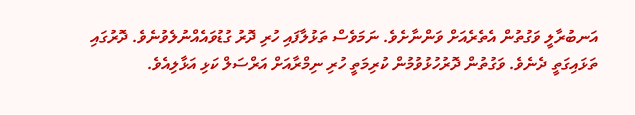އަނބުރާލީ ވަގުތުން އެތެރެއަށް ވަންނާށެވެ. ނަމަވެސް ތަޅުލާފައި ހުރި ދޮރު ގުޑުވައެއްނުލެވުނެވެ. ދޮރުގައި ތަޅައިގަތީ ދެނެވެ. ވަގުތުން ދޮރުހުޅުވުމުން ކުރިމަތީ ހުރި ނިމްރާއަށް އަރްސަލް ކަޅި އަޅާލިއެވެ.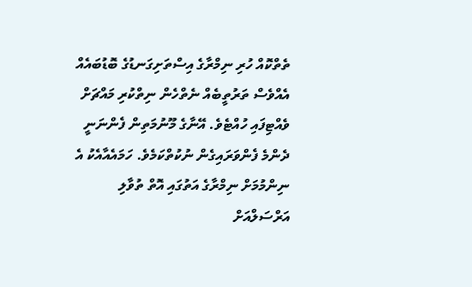ތެތްކޮއް ހުރި ނިމްރާގެ އިސްތަށިގަނޑުގެ ބޮޑުބައެއް އެއްވެސް ތަރުތީބެއް ނެތްހެން ނިތްކުރި މައްޗަށް ވެއްޓިފައި ހުއްޓެވެ. އޭނާގެ މޫނުމަތިން ފެންނަނީ ދެންމެ ފެންވަރައިގެން ނުކުތްކަމެވެ. ހަމައެއާއެކު އެ ނިންމުމަށް ނިމްރާގެ އަތުގައި އޮތް ތުވާލި އަރްސަލްއަށް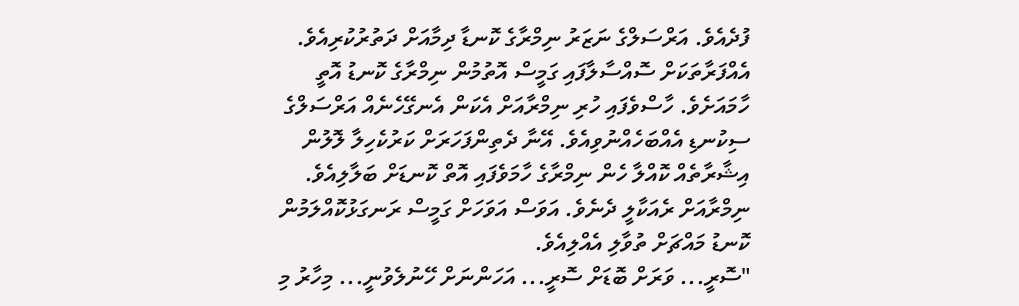ފުދެއެވެ. އަރްސަލްގެ ނަޒަރު ނިމްރާގެ ކޮނޑާ ދިމާއަށް ދަތުރުކުރިއެވެ. އެއްފަރާތަކަށް ސޮއްސާލާފައި ގަމީސް އޮތުމުން ނިމްރާގެ ކޮނޑު އޮތީ ހާމައަށެވެ. ހާސްވެފައި ހުރި ނިމްރާއަށް އެކަން އެނގޭހެނެއް އަރްސަލްގެ ސިކުނޑި އެއްބަހެއްނުވިއެވެ. އޭނާ ދެތިންފަހަރަށް ކަރުކެހިލާ ލޮލުން އިޝާރާތެއް ކޮއްލާ ހެން ނިމްރާގެ ހާމަވެފައި އޮތް ކޮނޑަށް ބަލާލިއެވެ. ނިމްރާއަށް ރެއަކާލީ ދެނެވެ. އަވަސް އަވަހަށް ގަމީސް ރަނގަޅުކޮއްލަމުން ކޮނޑު މައްޗަށް ތުވާލި އެއްލިއެވެ.
"ސޮރީ... ވަރަށް ބޮޑަށް ސޮރީ... އަހަންނަށް ހޭނުލެވުނީ... މިހާރު މި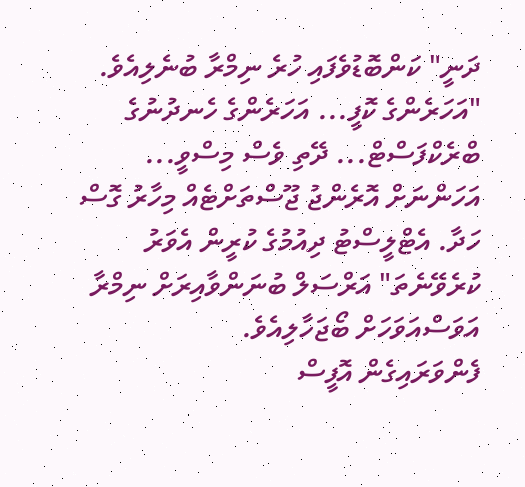ދަނީ" ކަންބޮޑުވެފައި ހުރެ ނިމްރާ ބުނެލިއެވެ.
"އަހަރެންގެ ކޮފީ... އަހަރެންގެ ހެނދުނުގެ ބްރެކްފަސްޓް... ދޭތި ވެސް މިސްވީ... އަހަންނަށް އޮރެންޖު ޖޫސްތަށްޓެއް މިހާރު ގޮސް ހަދާ. އެޓްލީސްޓު ދިއުމުގެ ކުރީން އެވަރު ކުރެވޭނެތަ" އަރްސަލް ބުނަންވާއިރަށް ނިމްރާ އަވަސްއަވަހަށް ބޯޖަހާލިއެވެ.
ފެންވަރައިގެން އޮފީސް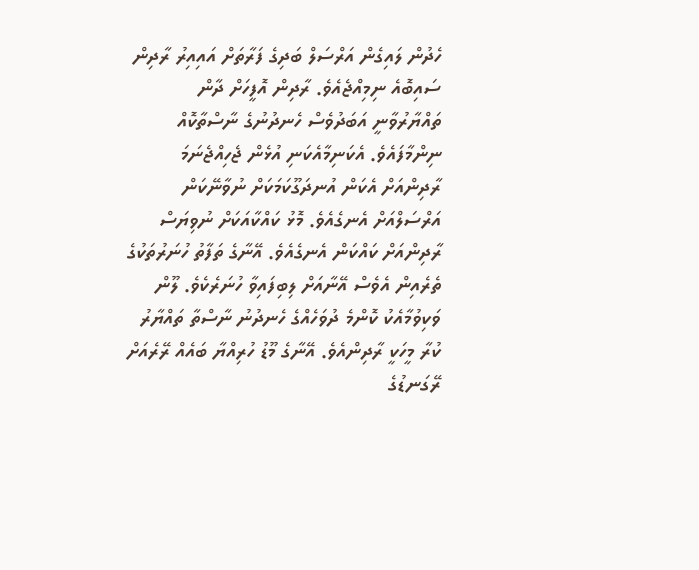ހެދުން ލައިގެން އަރްސަލް ބަދިގެ ފަރާތަށް އައިއިރު ރާދިން ސައިބޮއެ ނިމިއްޖެއެވެ. ރާދިން އޮފީހަށް ދާން ތައްޔާރުވާނީ އަބަދުވެސް ހެނދުނުގެ ނާސްތާކޮއް ނިންމާފައެވެ. އެކަނިމާއެކަނި އުޅެން ޖެހިއްޖެނަމަ ރާދިންއަށް އެކަން އުނދަގޫކަމަކަށް ނުވާނޭކަން އަރްސަލްއަށް އެނގެއެވެ. މޮޅު ކައްކާއަކަށް ނުވިޔަސް ރާދިންއަށް ކައްކަން އެނގެއެވެ. އޭނާގެ ތަފާތު ހުނަރުތަކުގެ ތެރެއިން އެވެސް އޭނާއަށް ލިބިފައިވާ ހުނަރެކެވެ. ލޫން ވަކިވުމާއެކު ކޮންމެ ދުވަހެއްގެ ހެނދުނު ނާސްތާ ތައްޔާރު ކުރާ މީހަކީ ރާދިންއެވެ. އޭނާގެ މޫޑު ހުރިއްޔާ ބައެއް ރޭރެއަށް ރޭގަނޑުގެ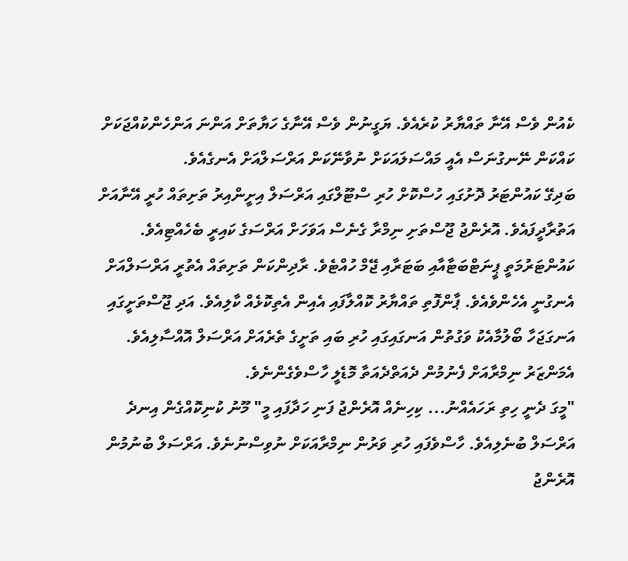ކެއުން ވެސް އޭނާ ތައްޔާރު ކުރެއެވެ. ޔަގީނުން ވެސް އޭނާގެ ހަޔާތަށް އަންނަ އަންހެންކުއްޖަކަށް ކައްކަން ނޭނގުނަސް އެއީ މައްސަލައަކަށް ނުވާނޭކަން އަރްސަލްއަށް އެނގެއެވެ.
ބަދިގޭ ކައުންޓަރު ދޮށުގައި ހުސްކޮށް ހުރި ސްޓޫލްގައި އަރްސަލް އިށީންއިރު ތަށިތައް ހުރީ އޭނާއަށް އަތުރާދީފައެވެ. އޮރެންޖު ޖޫސްތަށި ނިމްރާ ގެނެސް އަވަހަށް އަރްސަގެ ކައިރީ ބެހެއްޓިއެވެ. ކައުންޓަރުމަތީ ޕީނަޓްބަޓާއާއި ބަޓަރާއި ޖޭމް ހުއްޓެވެ. ރާދިންކަން ތަށިތައް އެތުރީ އަރްސަލްއަށް އެނގުނީ އެހެންވެއެވެ. ޕާންފޮތި ތައްޔާރު ކޮއްލާފައި އެއިން އެތިކޮޅެއް ކާލިއެވެ. އަދި ޖޫސްތަށީގައި އަނގަޖަހާ ބޯލުމާއެކު ވަގުތުން އަނގައިގައި ހުރި ބައި ތަށީގެ ތެރެއަށް އަރްސަލް އޮއްސާލިއެވެ. އެމަންޒަރު ނިމްރާއަށް ފެނުމުން ދެއަތްދެއަތާ މޮޑެލީ ހާސްވެގެންނެވެ.
"މީގަ ދެނީ ހިތި ރަހައެއްނު... ކިހިނެއް އޮރެންޖު ފަނި ހަދާފައި މީ" މޫނު ކުނިކޮއްގެން އިނދެ އަރްސަލް ބުނެލިއެވެ. ހާސްވެފައި ހުރި ވަރުން ނިމްރާއަކަށް ނުވިސްނުނެވެ. އަރްސަލް ބުނުމުން އޮރެންޖު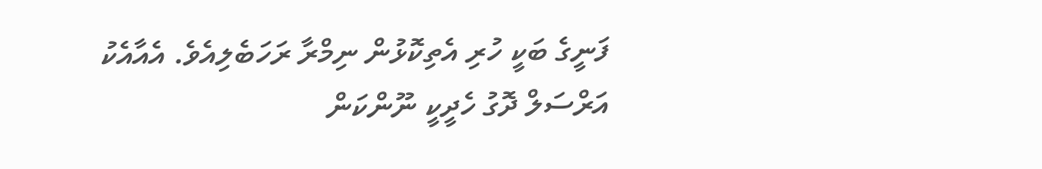ފަނީގެ ބަކީ ހުރި އެތިކޮޅުން ނިމްރާ ރަހަބެލިއެވެ. އެއާއެކު އަރްސަލް ދޮގު ހެދީކީ ނޫންކަން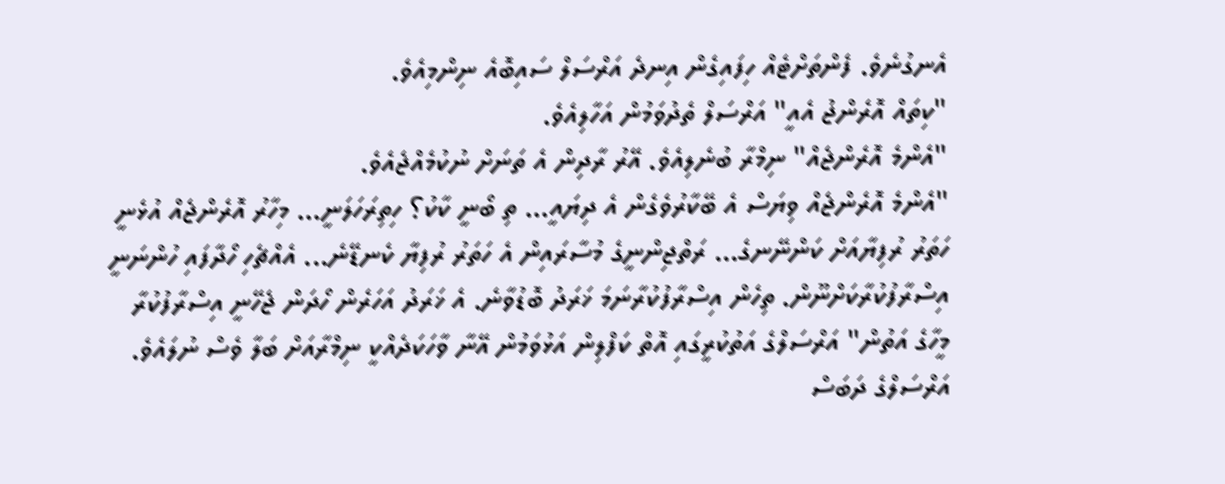އެނގުނެވެ. ފެންތަށްޓެއް ހިފައިގެން އިނދެ އަރްސަލް ސައިބޮއެ ނިންމިއެވެ.
"ކިތައް އޮރެންޖު އެއީ" އަރްސަލް ތެދުވަމުން އަހާލިއެވެ.
"އެންމެ އޮރެންޖެއް" ނިމްރާ ބުނެލިއެވެ. އޭރު ރާދިން އެ ތަނަށް ނުކުމެއްޖެއެވެ.
"އެންމެ އޮރެންޖެއް ވިޔަސް އެ ބޭކާރުވެގެން އެ ދިޔައީ... ތި ބޯނީ ކާކު؟ ހިތިރަހަލަނީ... މިހާރު އޮރެންޖެއް އުޅެނީ ހަތަރު ރުފިޔާއަށް ކަންނޭނގެ... ރަތްޖިންނީގެ މުސާރައިން އެ ހަތަރު ރުފިޔާ ކެނޑޭނެ... އެއްޗެހި ހޯދާފައި ހުންނަނީ އިސްރާފުކުރާކަށްނޫން. ތިހެން އިސްރާފުކުރާނަމަ ޚަރަދު ބޮޑުވާނެ. އެ ޚަރަދު އަހަރެން ހޯދަން ޖެހޭނީ އިސްރާފުކުރާ މީހާގެ އަތުން" އަރްސަލްގެ އަތުކުރީގައި އޮތް ކަފްލިން އަޅުވަމުން އޭނާ ވާހަކަދެއްކީ ނިމްރާއަށް ބަލާ ވެސް ނުލައެވެ. އަރްސަލްގެ ދަބަސް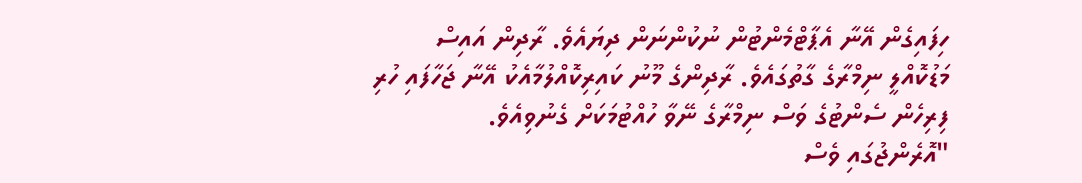ހިފައިގެން އޭނާ އެޕާޓްމެންޓުން ނުކުންނަން ދިޔައެވެ. ރާދިން އައިސް މަޑުކޮއްލީ ނިމްރާގެ ގާތުގައެވެ. ރާދިންގެ މޫނު ކައިރިކޮއްލުމާއެކު އޭނާ ޖަހާފައި ހުރި ފިރިހެން ސެންޓުގެ ވަސް ނިމްރާގެ ނޭވާ ހުއްޓުމަކަށް ގެނުވިއެވެ.
"އޮރެންޖުގައި ވެސް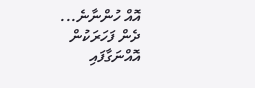އޮއް ހުންނާނެ... ދެން ފަހަރަކުން އޮއްނަގާފައި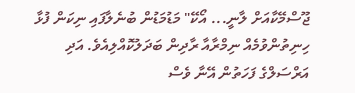ޖޫސްމޭކާއަށް ލާނީ... އޯކޭ" މަޑުމަޑުން ބުނެލާފައި ނިކަން ފުޅާ ހިނިތުންވުމެއް ނިމްރާއާ ރާދިން ބަދަލުކޮއްލިއެވެ. އަދި އަރްސަލްގެ ފަހަތުން އޭނާ ވެސް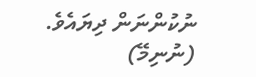ނުކުންނަން ދިޔައެވެ. (ނުނިމޭ)